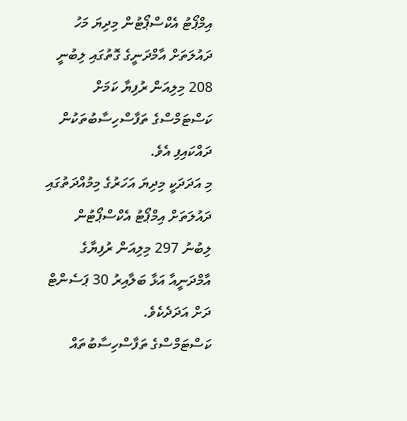އިމްޕޯޓު އެކްސްޕޯޓުން މިދިޔަ މަހު ދައުލަތަށް އާމްދަނީގެ ގޮތުގައި ލިބުނީ 208 މިލިއަން ރުފިޔާ ކަމަށް ކަސްޓަމްސްގެ ތަފާސްހިސާބުތަކުން ދައްކައިފި އެވެ.
މި އަދަދަކީ މިދިޔަ އަހަރުގެ މިމުއްދަތުގައި ދައުލަތަށް އިމްޕޯޓު އެކްސްޕޯޓުން ލިބުނު 297 މިލިއަން ރުފިޔާގެ އާމްދަނީއާ އަޅާ ބަލާއިރު 30 ޕަސެންޓް ދަށް އަދަދެކެވެ.
ކަސްޓަމްސްގެ ތަފާސްހިސާބުތައް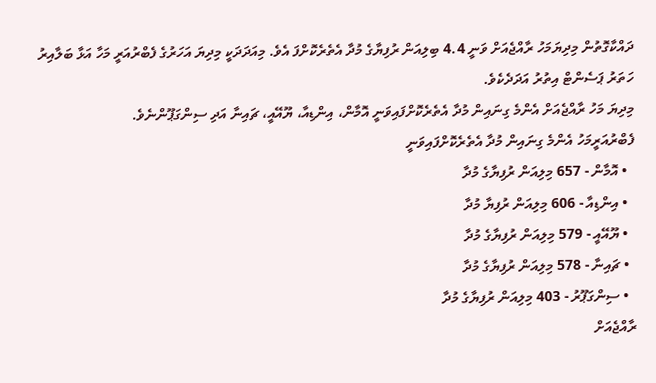ދައްކާގޮތުން މިދިޔަމަހު ރާއްޖެއަށް ވަނީ 4.4 ބިލިއަން ރުފިޔާގެ މުދާ އެތެރެކޮށްފަ އެވެ. މިއަދަދަކީ މިދިޔަ އަހަރުގެ ފެބްރުއަރީ މަހާ އަޅާ ބަލާއިރު ހަތަރު ޕަސެންޓް އިތުރު އަދަދެކެވެ.
މިދިޔަ މަހު ރާއްޖެއަށް އެންމެ ގިނައިން މުދާ އެތެރެކޮށްފައިވަނީ އޮމާން، އިންޑިއާ، ޔޫއޭއީ، ޗައިނާ އަދި ސިންގަޕޫންނެވެ.
ފެބްރުއަރީމަހު އެންމެ ގިނައިން މުދާ އެތެރެކޮށްފައިވަނީ
  • އޮމާން - 657 މިލިއަން ރުފިޔާގެ މުދާ
  • އިންޑިއާ - 606 މިލިއަން ރުފިޔާ މުދާ
  • ޔޫއޭއީ - 579 މިލިއަން ރުފިޔާގެ މުދާ
  • ޗައިނާ - 578 މިލިއަން ރުފިޔާގެ މުދާ
  • ސިންގަޕޫރު - 403 މިލިއަން ރުފިޔާގެ މުދާ
ރާއްޖެއަށް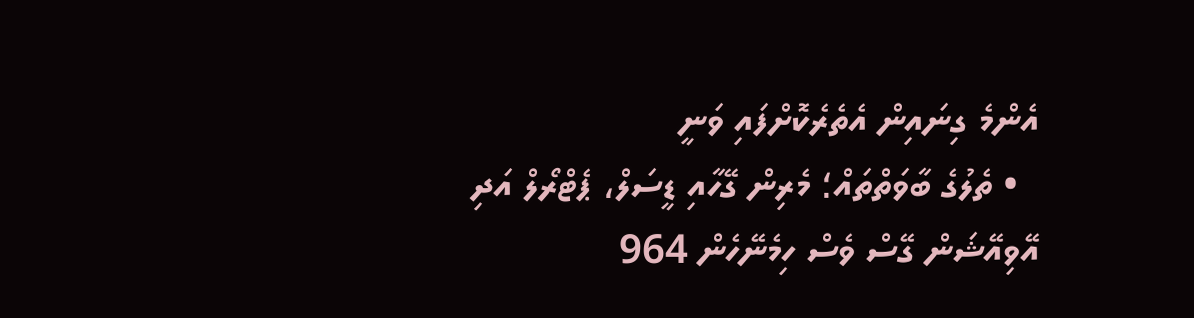އެންމެ ގިނައިން އެތެރެކޮށްފައި ވަނީ
  • ތެލުގެ ބާވަތްތައް؛ މެރިން ގޭހާއި ޑީސަލް، ޕެޓްރޯލް އަދި އޭވިއޭޝަން ގޭސް ވެސް ހިމެނޭހެން 964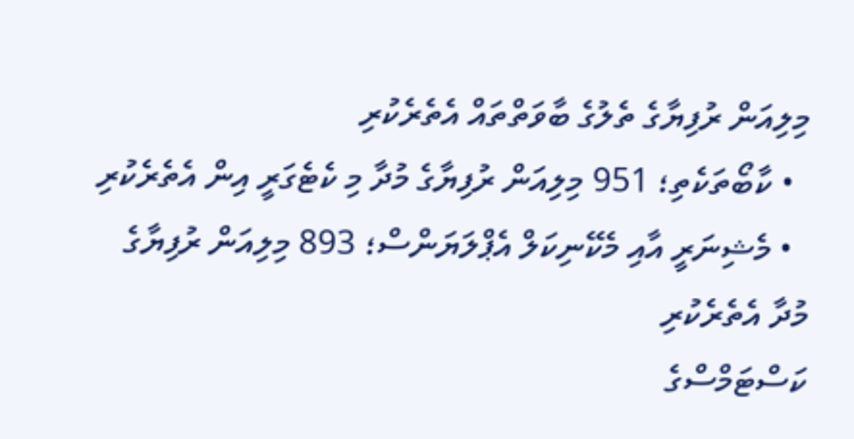މިލިއަން ރުފިޔާގެ ތެލުގެ ބާވަތްތައް އެތެރެކުރި
  • ކާބޯތަކެތި؛ 951 މިލިއަން ރުފިޔާގެ މުދާ މި ކެޓެގަރީ އިން އެތެރެކުރި
  • މެޝިނަރީ އާއި މެކޭނިކަލް އެޕްލަޔަންސް؛ 893 މިލިއަން ރުފިޔާގެ މުދާ އެތެރެކުރި
ކަސްޓަމްސްގެ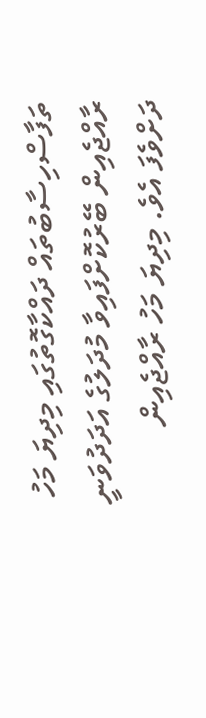ތަފާސްހިސާބުތައް ދައްކާގޮތުގައި މިދިޔަ މަހު ރާއްޖެއިން ބޭރުކޮށްފައިވާ މުދަލުގެ އަދަދުވަނީ ދަށްވެފަ އެވެ. މިދިޔަ މަހު ރާއްޖެއިން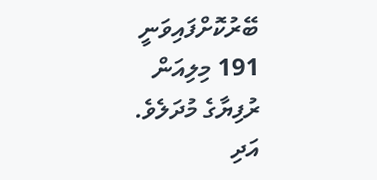ބޭރުކޮށްފައިވަނީ 191 މިލިއަން ރުފިޔާގެ މުދަލެވެ. އަދި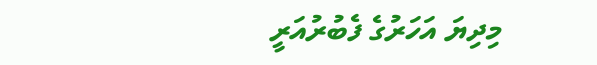މިދިޔަ އަހަރުގެ ފެބުރުއަރީ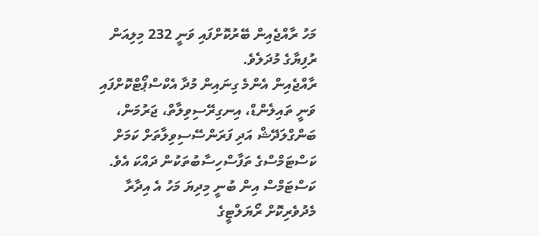މަހު ރާއްޖެއިން ބޭރުކޮށްފައި ވަނީ 232 މިލިއަން ރުފިޔާގެ މުދަލެވެ.
ރާއްޖެއިން އެންމެ ގިނައިން މުދާ އެކްސްޕޯޓްކޮށްފައި ވަނީ ތައިލެންޑް، އިނގިރޭސިވިލާތް، ޖަރުމަން، ބަންގްލަދޭޝް އަދި ފަރަންސޭސިވިލާތަށް ކަމަށް ކަސްޓަމްސްގެ ތަފާސްހިސާބުތަކުން ދައްކަ އެވެ.
ކަސްޓަމްސް އިން ބުނީ މިދިޔަ މަހު އެ އިދާރާ މެދުވެރިކޮށް ރޯޔަލްޓީގެ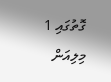ގޮތުގައި 1 މިލިއަން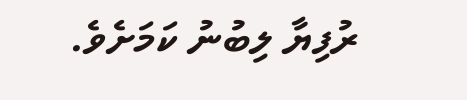ރުފިޔާ ލިބުނު ކަމަށެވެ.